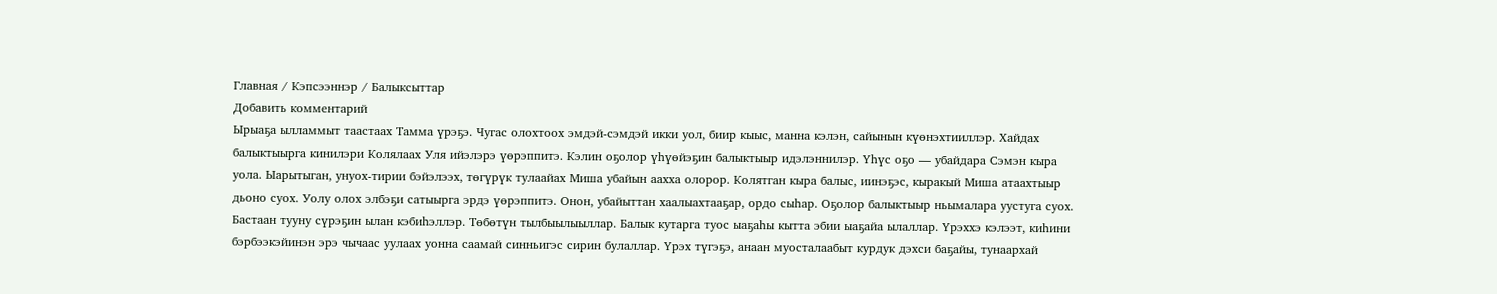Главная / Кэпсээннэр / Балыксыттар
Добавить комментарий
Ырыаҕа ылламмыт таастаах Тамма үрэҕэ. Чугас олохтоох эмдэй-сэмдэй икки уол, биир кыыс, манна кэлэн, сайынын күөнэхтииллэр. Хайдах балыктыырга кинилэри Колялаах Уля ийэлэрэ үөрэппитэ. Кэлин оҕолор үһүөйэҕин балыктыыр идэлэннилэр. Үһүс оҕо — убайдара Сэмэн кыра уола. Ыарытыган, унуох-тирии бэйэлээх, төгүрүк тулаайах Миша убайын аахха олорор. Колятган кыра балыс, иинэҕэс, кыракый Миша атаахтыыр дьоно суох. Уолу олох элбэҕи сатыырга эрдэ үөрэппитэ. Онон, убайыттан хаалыахтааҕар, ордо сыһар. Оҕолор балыктыыр ньымалара уустуга суох. Бастаан тууну сүрэҕин ылан кэбиһэллэр. Төбөтүн тылбыылыыллар. Балык кутарга туос ыаҕаһы кытта эбии ыаҕайа ылаллар. Үрэххэ кэлээт, киһини бэрбээкэйинэн эрэ чычаас уулаах уонна саамай синньигэс сирин булаллар. Үрэх түгэҕэ, анаан муосталаабыт курдук дэхси баҕайы, тунаархай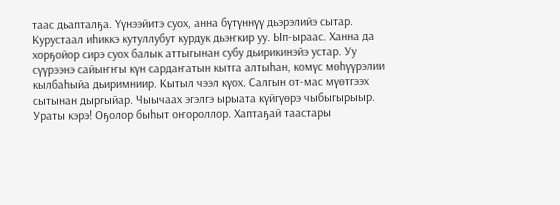таас дьапталҕа. Үүнээйитэ суох, анна бүтүннүү дьэрэлийэ сытар. Курустаал иһиккэ кутуллубут курдук дьэҥкир уу. Ып-ыраас. Ханна да хорҕойор сирэ суох балык аттыгынан субу дьирикинэйэ устар. Уу сүүрээнэ сайыҥҥы күн сардаҥатын кытга алтыһан, комүс мөһүүрэлии кылбаһыйа дьиримниир. Кытыл чээл күох. Салгын от-мас мүөтгээх сытынан дыргыйар. Чыычаах эгэлгэ ырыата күйгүөрэ чыбыгырыыр. Ураты кэрэ! Оҕолор быһыт оҥороллор. Хаптаҕай таастары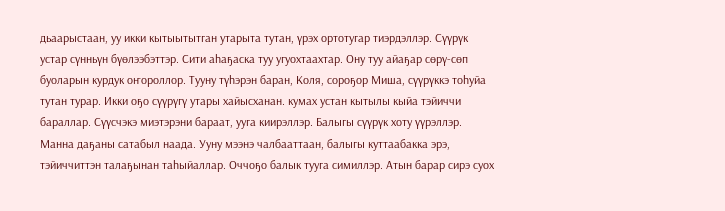дьаарыстаан, уу икки кытыытытган утарыта тутан, үрэх ортотугар тиэрдэллэр. Сүүрүк устар сүнньүн бүөлээбэттэр. Сити аһаҕаска туу угуохтаахтар. Ону туу айаҕар сөрү-сөп буоларын курдук оҥороллор. Тууну түһэрэн баран, Коля, сороҕор Миша, сүүрүккэ тоһуйа тутан турар. Икки оҕо сүүрүгү утары хайысханан. кумах устан кытылы кыйа тэйиччи бараллар. Сүүсчэкэ миэтэрэни бараат, ууга киирэллэр. Балыгы сүүрүк хоту үүрэллэр. Манна даҕаны сатабыл наада. Ууну мээнэ чалбааттаан, балыгы куттаабакка эрэ, тэйиччиттэн талаҕынан таһыйаллар. Оччоҕо балык тууга симиллэр. Атын барар сирэ суох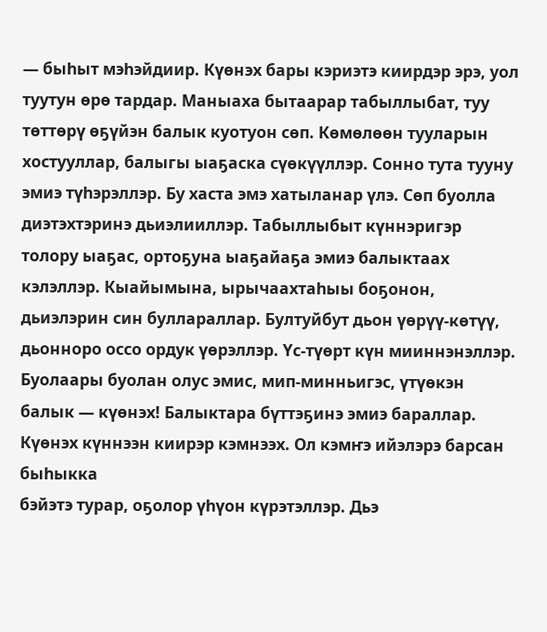— быһыт мэһэйдиир. Күөнэх бары кэриэтэ киирдэр эрэ, уол туутун өрө тардар. Маныаха бытаарар табыллыбат, туу төттөрү өҕүйэн балык куотуон сөп. Көмөлөөн тууларын хостууллар, балыгы ыаҕаска сүөкүүллэр. Сонно тута тууну эмиэ түһэрэллэр. Бу хаста эмэ хатыланар үлэ. Cөп буолла диэтэхтэринэ дьиэлииллэр. Табыллыбыт күннэригэр толору ыаҕас, ортоҕуна ыаҕайаҕа эмиэ балыктаах кэлэллэр. Кыайымына, ырычаахтаһыы боҕонон, дьиэлэрин син буллараллар. Бултуйбут дьон үөрүү-көтүү, дьонноро оссо ордук үөрэллэр. Үс-түөрт күн мииннэнэллэр. Буолаары буолан олус эмис, мип-минньигэс, үтүөкэн балык — күөнэх! Балыктара бүттэҕинэ эмиэ бараллар. Күөнэх күннээн киирэр кэмнээх. Ол кэмҥэ ийэлэрэ барсан быһыкка
бэйэтэ турар, оҕолор үһүон күрэтэллэр. Дьэ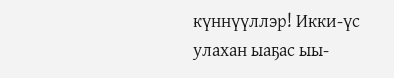күннүүллэр! Икки-үс улахан ыаҕас ыы-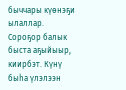быччары күөнэҕи ылаллар. Сороҕор балык быста аҕыйыыр, киирбэт. Күнү быһа үлэлээн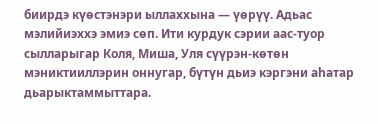биирдэ күөстэнэри ыллаххына — үөрүү. Адьас мэлийиэххэ эмиэ сөп. Ити курдук сэрии аас-туор сылларыгар Коля, Миша, Уля сүүрэн-көтөн мэниктииллэрин оннугар, бүтүн дьиэ кэргэни аһатар дьарыктаммыттара.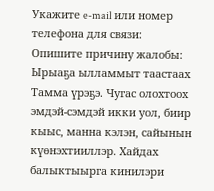Укажите e-mail или номер телефона для связи:
Опишите причину жалобы:
Ырыаҕа ылламмыт таастаах Тамма үрэҕэ. Чугас олохтоох эмдэй-сэмдэй икки уол, биир кыыс, манна кэлэн, сайынын күөнэхтииллэр. Хайдах балыктыырга кинилэри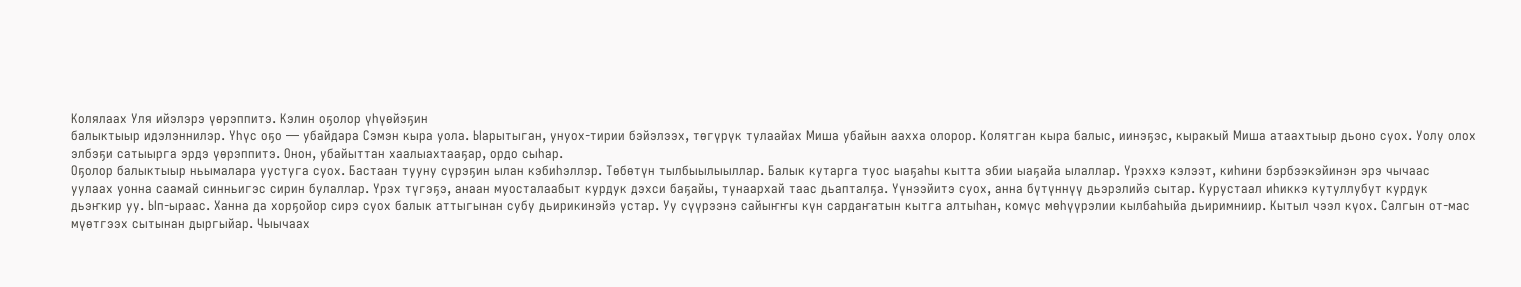Колялаах Уля ийэлэрэ үөрэппитэ. Кэлин оҕолор үһүөйэҕин
балыктыыр идэлэннилэр. Үһүс оҕо — убайдара Сэмэн кыра уола. Ыарытыган, унуох-тирии бэйэлээх, төгүрүк тулаайах Миша убайын аахха олорор. Колятган кыра балыс, иинэҕэс, кыракый Миша атаахтыыр дьоно суох. Уолу олох
элбэҕи сатыырга эрдэ үөрэппитэ. Онон, убайыттан хаалыахтааҕар, ордо сыһар.
Оҕолор балыктыыр ньымалара уустуга суох. Бастаан тууну сүрэҕин ылан кэбиһэллэр. Төбөтүн тылбыылыыллар. Балык кутарга туос ыаҕаһы кытта эбии ыаҕайа ылаллар. Үрэххэ кэлээт, киһини бэрбээкэйинэн эрэ чычаас
уулаах уонна саамай синньигэс сирин булаллар. Үрэх түгэҕэ, анаан муосталаабыт курдук дэхси баҕайы, тунаархай таас дьапталҕа. Үүнээйитэ суох, анна бүтүннүү дьэрэлийэ сытар. Курустаал иһиккэ кутуллубут курдук дьэҥкир уу. Ып-ыраас. Ханна да хорҕойор сирэ суох балык аттыгынан субу дьирикинэйэ устар. Уу сүүрээнэ сайыҥҥы күн сардаҥатын кытга алтыһан, комүс мөһүүрэлии кылбаһыйа дьиримниир. Кытыл чээл күох. Салгын от-мас
мүөтгээх сытынан дыргыйар. Чыычаах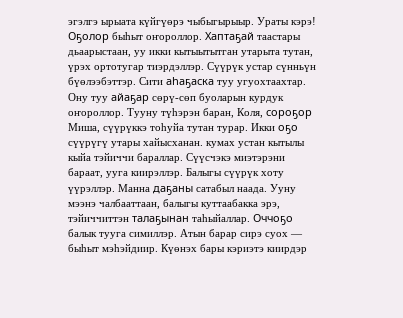эгэлгэ ырыата күйгүөрэ чыбыгырыыр. Ураты кэрэ!
Оҕолор быһыт оҥороллор. Хаптаҕай таастары дьаарыстаан, уу икки кытыытытган утарыта тутан, үрэх ортотугар тиэрдэллэр. Сүүрүк устар сүнньүн бүөлээбэттэр. Сити аһаҕаска туу угуохтаахтар. Ону туу айаҕар сөрү-сөп буоларын курдук оҥороллор. Тууну түһэрэн баран, Коля, сороҕор Миша, сүүрүккэ тоһуйа тутан турар. Икки оҕо сүүрүгү утары хайысханан. кумах устан кытылы кыйа тэйиччи бараллар. Сүүсчэкэ миэтэрэни бараат, ууга киирэллэр. Балыгы сүүрүк хоту үүрэллэр. Манна даҕаны сатабыл наада. Ууну мээнэ чалбааттаан, балыгы куттаабакка эрэ, тэйиччиттэн талаҕынан таһыйаллар. Оччоҕо балык тууга симиллэр. Атын барар сирэ суох — быһыт мэһэйдиир. Күөнэх бары кэриэтэ киирдэр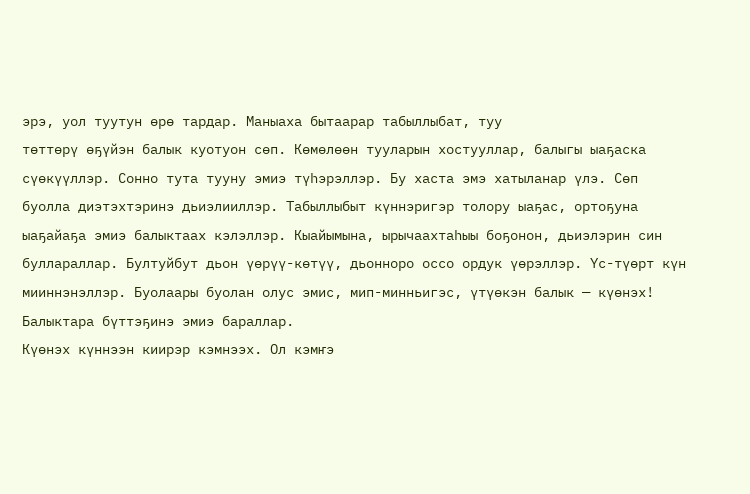эрэ, уол туутун өрө тардар. Маныаха бытаарар табыллыбат, туу
төттөрү өҕүйэн балык куотуон сөп. Көмөлөөн тууларын хостууллар, балыгы ыаҕаска сүөкүүллэр. Сонно тута тууну эмиэ түһэрэллэр. Бу хаста эмэ хатыланар үлэ. Cөп буолла диэтэхтэринэ дьиэлииллэр. Табыллыбыт күннэригэр толору ыаҕас, ортоҕуна ыаҕайаҕа эмиэ балыктаах кэлэллэр. Кыайымына, ырычаахтаһыы боҕонон, дьиэлэрин син
буллараллар. Бултуйбут дьон үөрүү-көтүү, дьонноро оссо ордук үөрэллэр. Үс-түөрт күн мииннэнэллэр. Буолаары буолан олус эмис, мип-минньигэс, үтүөкэн балык — күөнэх! Балыктара бүттэҕинэ эмиэ бараллар.
Күөнэх күннээн киирэр кэмнээх. Ол кэмҥэ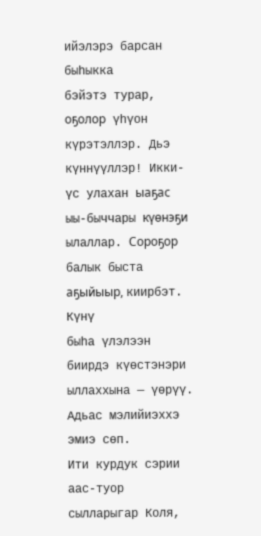ийэлэрэ барсан быһыкка
бэйэтэ турар, оҕолор үһүон күрэтэллэр. Дьэ күннүүллэр! Икки-үс улахан ыаҕас ыы-быччары күөнэҕи ылаллар. Сороҕор балык быста аҕыйыыр, киирбэт. Күнү
быһа үлэлээн биирдэ күөстэнэри ыллаххына — үөрүү. Адьас мэлийиэххэ эмиэ сөп.
Ити курдук сэрии аас-туор сылларыгар Коля,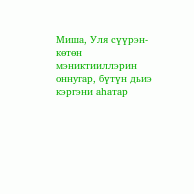Миша, Уля сүүрэн-көтөн мэниктииллэрин оннугар, бүтүн дьиэ кэргэни аһатар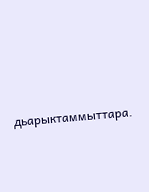дьарыктаммыттара.